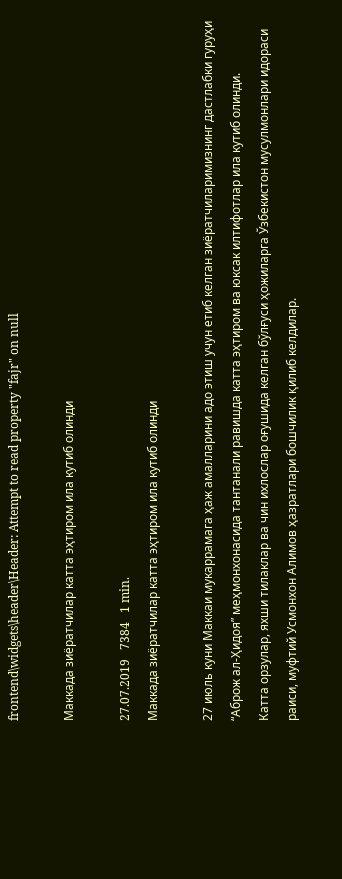frontend\widgets\header\Header: Attempt to read property "fajr" on null

Маккада зиёратчилар катта эҳтиром ила кутиб олинди

27.07.2019   7384   1 min.
Маккада зиёратчилар катта эҳтиром ила кутиб олинди

27 июль куни Маккаи мукаррамага ҳаж амалларини адо этиш учун етиб келган зиёратчиларимизнинг дастлабки гуруҳи “Аброж ал-Ҳидоя” меҳмонхонасида тантанали равишда катта эҳтиром ва юксак илтифотлар ила кутиб олинди.
Катта орзулар, яхши тилаклар ва чин ихлослар оғушида келган бўлғуси ҳожиларга Ўзбекистон мусулмонлари идораси раиси, муфтий Усмонхон Алимов ҳазратлари бошчилик қилиб келдилар.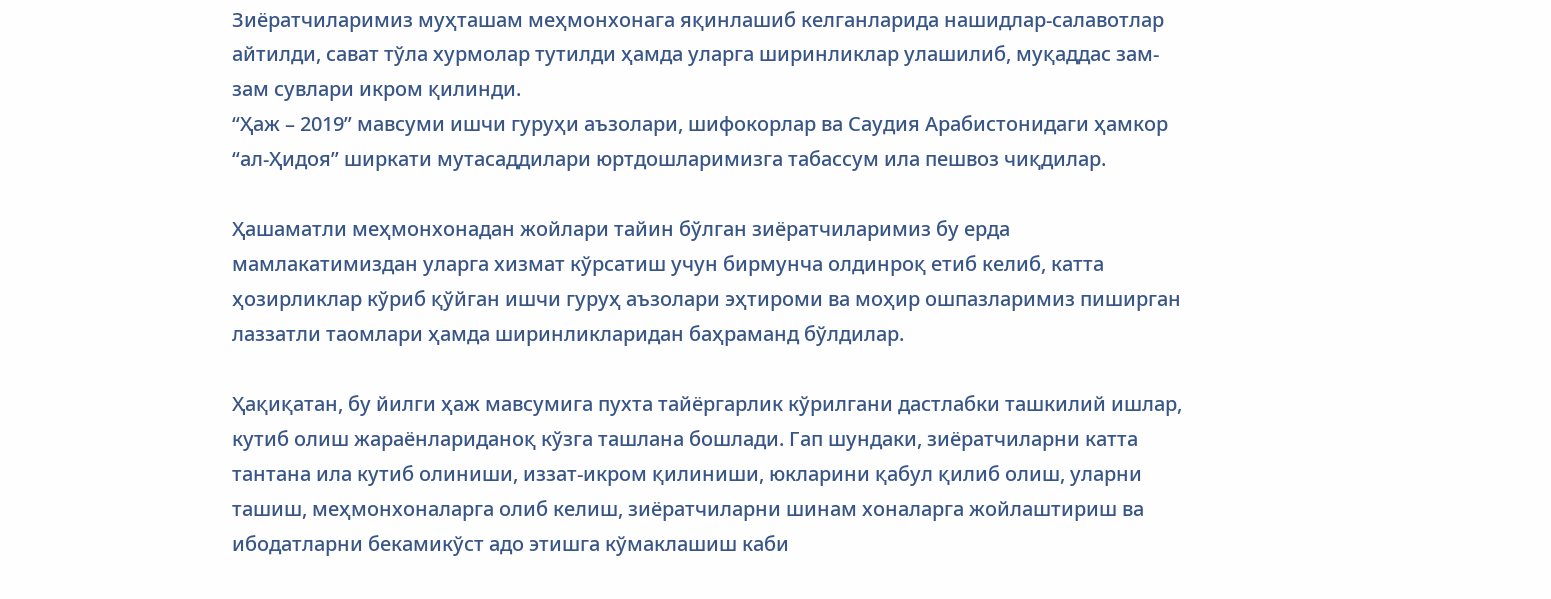Зиёратчиларимиз муҳташам меҳмонхонага яқинлашиб келганларида нашидлар-салавотлар айтилди, сават тўла хурмолар тутилди ҳамда уларга ширинликлар улашилиб, муқаддас зам-зам сувлари икром қилинди.
“Ҳаж – 2019” мавсуми ишчи гуруҳи аъзолари, шифокорлар ва Саудия Арабистонидаги ҳамкор “ал-Ҳидоя” ширкати мутасаддилари юртдошларимизга табассум ила пешвоз чиқдилар.

Ҳашаматли меҳмонхонадан жойлари тайин бўлган зиёратчиларимиз бу ерда мамлакатимиздан уларга хизмат кўрсатиш учун бирмунча олдинроқ етиб келиб, катта ҳозирликлар кўриб қўйган ишчи гуруҳ аъзолари эҳтироми ва моҳир ошпазларимиз пиширган лаззатли таомлари ҳамда ширинликларидан баҳраманд бўлдилар.

Ҳақиқатан, бу йилги ҳаж мавсумига пухта тайёргарлик кўрилгани дастлабки ташкилий ишлар, кутиб олиш жараёнлариданоқ кўзга ташлана бошлади. Гап шундаки, зиёратчиларни катта тантана ила кутиб олиниши, иззат-икром қилиниши, юкларини қабул қилиб олиш, уларни ташиш, меҳмонхоналарга олиб келиш, зиёратчиларни шинам хоналарга жойлаштириш ва ибодатларни бекамикўст адо этишга кўмаклашиш каби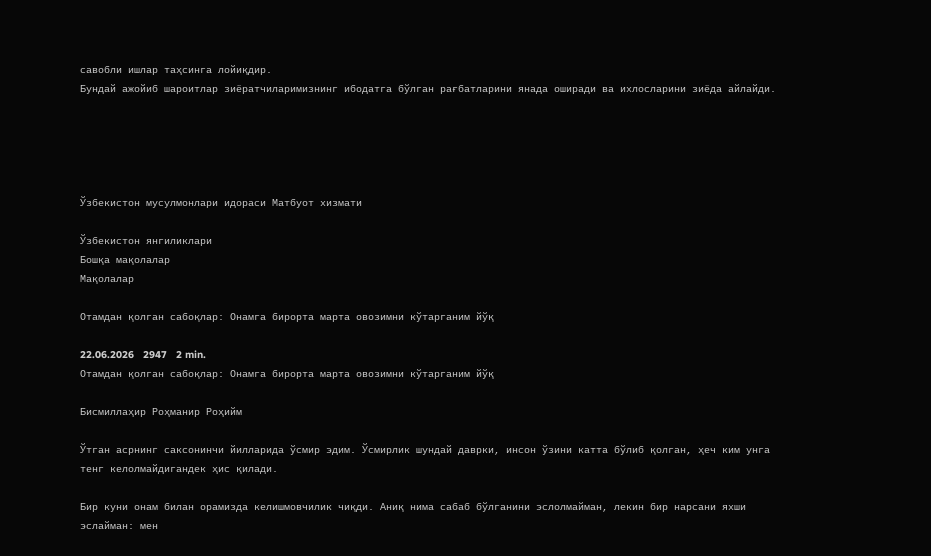савобли ишлар таҳсинга лойиқдир.
Бундай ажойиб шароитлар зиёратчиларимизнинг ибодатга бўлган рағбатларини янада оширади ва ихлосларини зиёда айлайди.





Ўзбекистон мусулмонлари идораси Матбуот хизмати

Ўзбекистон янгиликлари
Бошқа мақолалар
Мақолалар

Отамдан қолган сабоқлар: Онамга бирорта марта овозимни кўтарганим йўқ

22.06.2026   2947   2 min.
Отамдан қолган сабоқлар: Онамга бирорта марта овозимни кўтарганим йўқ

Бисмиллаҳир Роҳманир Роҳийм

Ўтган асрнинг саксонинчи йилларида ўсмир эдим. Ўсмирлик шундай даврки, инсон ўзини катта бўлиб қолган, ҳеч ким унга тенг келолмайдигандек ҳис қилади.

Бир куни онам билан орамизда келишмовчилик чиқди. Аниқ нима сабаб бўлганини эслолмайман, лекин бир нарсани яхши эслайман: мен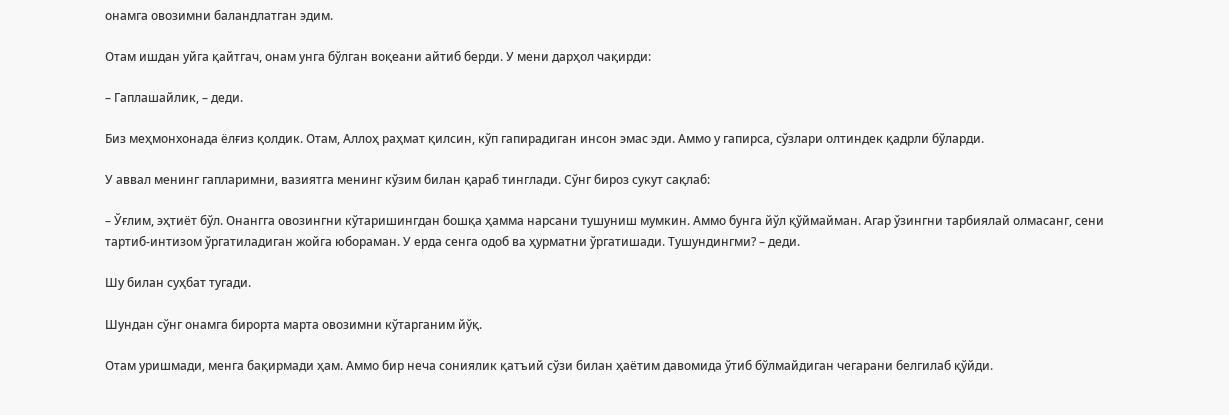онамга овозимни баландлатган эдим.

Отам ишдан уйга қайтгач, онам унга бўлган воқеани айтиб берди. У мени дарҳол чақирди:

– Гаплашайлик, – деди.

Биз меҳмонхонада ёлғиз қолдик. Отам, Аллоҳ раҳмат қилсин, кўп гапирадиган инсон эмас эди. Аммо у гапирса, сўзлари олтиндек қадрли бўларди.

У аввал менинг гапларимни, вазиятга менинг кўзим билан қараб тинглади. Сўнг бироз сукут сақлаб:

– Ўғлим, эҳтиёт бўл. Онангга овозингни кўтаришингдан бошқа ҳамма нарсани тушуниш мумкин. Аммо бунга йўл қўймайман. Агар ўзингни тарбиялай олмасанг, сени тартиб-интизом ўргатиладиган жойга юбораман. У ерда сенга одоб ва ҳурматни ўргатишади. Тушундингми? – деди.

Шу билан суҳбат тугади.

Шундан сўнг онамга бирорта марта овозимни кўтарганим йўқ.

Отам уришмади, менга бақирмади ҳам. Аммо бир неча сониялик қатъий сўзи билан ҳаётим давомида ўтиб бўлмайдиган чегарани белгилаб қўйди.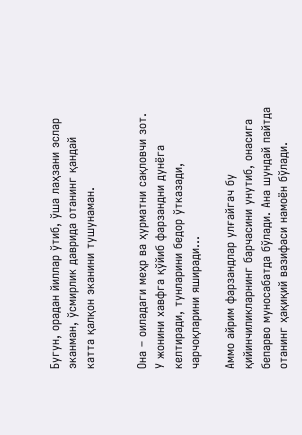Бугун, орадан йиллар ўтиб, ўша лаҳзани эслар эканман, ўсмирлик даврида отанинг қандай катта қалқон эканини тушунаман.


Она – оиладаги меҳр ва ҳурматни сақловчи зот. У жонини хавфга қўйиб фарзандни дунёга келтиради, тунларини бедор ўтказади, чарчоқларини яширади...

Аммо айрим фарзандлар улғайгач бу қийинчиликларнинг барчасини унутиб, онасига бепарво муносабатда бўлади. Ана шундай пайтда отанинг ҳақиқий вазифаси намоён бўлади.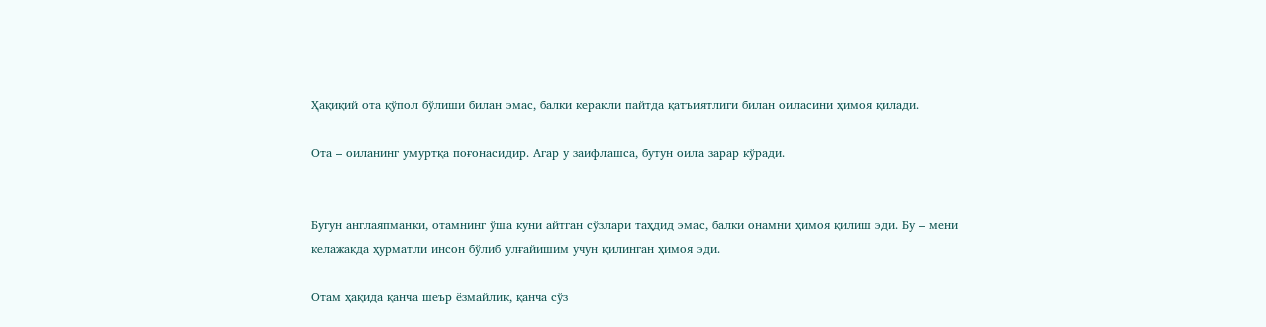Ҳақиқий ота қўпол бўлиши билан эмас, балки керакли пайтда қатъиятлиги билан оиласини ҳимоя қилади.

Ота – оиланинг умуртқа поғонасидир. Агар у заифлашса, бутун оила зарар кўради.


Бугун англаяпманки, отамнинг ўша куни айтган сўзлари таҳдид эмас, балки онамни ҳимоя қилиш эди. Бу – мени келажакда ҳурматли инсон бўлиб улғайишим учун қилинган ҳимоя эди.

Отам ҳақида қанча шеър ёзмайлик, қанча сўз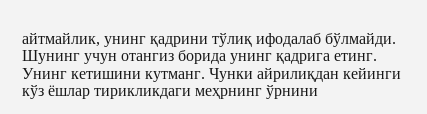айтмайлик, унинг қадрини тўлиқ ифодалаб бўлмайди. Шунинг учун отангиз борида унинг қадрига етинг. Унинг кетишини кутманг. Чунки айрилиқдан кейинги кўз ёшлар тирикликдаги меҳрнинг ўрнини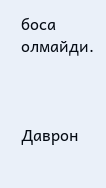боса олмайди.



Даврон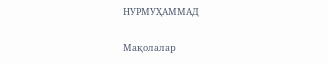НУРМУҲАММАД

Мақолалар